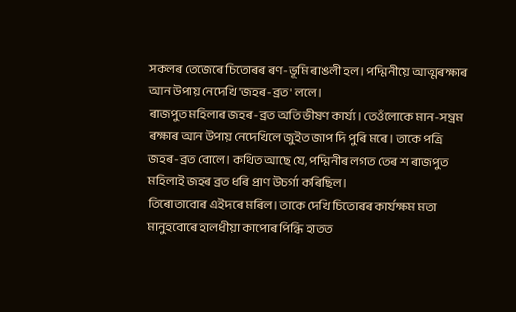সকলৰ তেজেৰে চিতোৰৰ ৰণ-ভূমি ৰাঙলী হল। পদ্মিনীয়ে আত্মৰক্ষাৰ আন উপায় নেদেখি 'জহৰ-ব্ৰত' ললে।
ৰাজপুত মহিলাৰ জহৰ-ব্ৰত অতি ভীষণ কাৰ্য্য। তেওঁলোকে মান-সম্ভ্ৰম ৰক্ষাৰ আন উপায় নেদেখিলে জুইত জাপ দি পুৰি মৰে। তাকে পত্ৰি জহৰ-ব্ৰত বোলে। কথিত আছে যে, পদ্মিনীৰ লগত তেৰ শ ৰাজপুত মহিলাই জহৰ ব্ৰত ধৰি প্ৰাণ উচৰ্গা কৰিছিল।
তিৰোতাবোৰ এইদৰে মৰিল। তাকে দেখি চিতোৰৰ কাৰ্যক্ষম মতা মানুহবোৰে হালধীয়া কাপোৰ পিন্ধি হাতত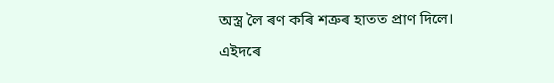অস্ত্ৰ লৈ ৰণ কৰি শত্ৰুৰ হাতত প্ৰাণ দিলে।
এইদৰে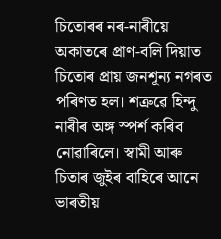চিতোৰৰ নৰ-নাৰীয়ে অকাতৰে প্ৰাণ-বলি দিয়াত চিতোৰ প্ৰায় জনশূন্য নগৰত পৰিণত হল। শত্ৰুৱে হিন্দু নাৰীৰ অঙ্গ স্পৰ্শ কৰিব নোৱাৰিলে। স্বামী আৰু চিতাৰ জুইৰ বাহিৰে আনে ভাৰতীয়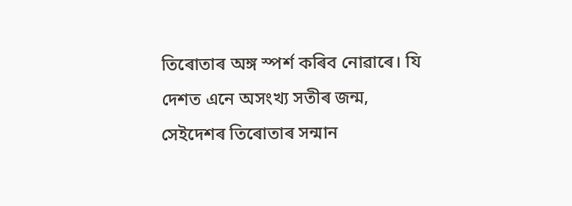তিৰোতাৰ অঙ্গ স্পৰ্শ কৰিব নোৱাৰে। যি দেশত এনে অসংখ্য সতীৰ জন্ম, সেইদেশৰ তিৰোতাৰ সন্মান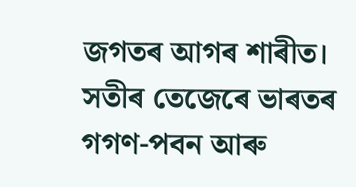জগতৰ আগৰ শাৰীত। সতীৰ তেজেৰে ভাৰতৰ গগণ-পবন আৰু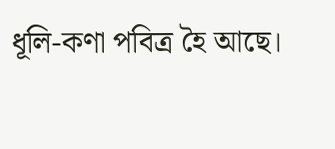ধূলি-কণা পবিত্ৰ হৈ আছে।